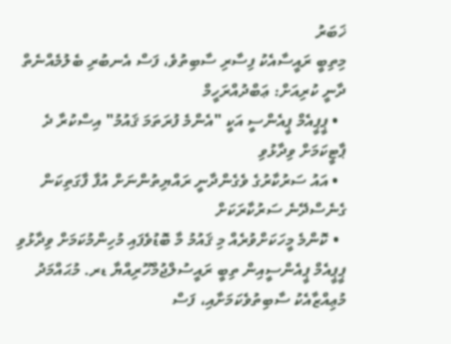ޚަބަރު
މިތިބީ ރައީސާއެކު ފިސާރި ސާބިތުވެ، ފަސް އެނބުރި ބެލުމެއްނެތް ދާނީ ކުރިއަށް: ޢަބްދުއްރަހީމް
  • ޕީޕީއެމް ޕީއެންސީ އަކީ "އެންމެ ފުރަތަމަ ޤައުމު" އިސްކުރާ ދެ ޕާޓީކަމަށް ވިދާޅުވި
  • އައު ސަރުކާރުގެ ވެގެންދާނީ ރައްޔިތުންނަށް އުފާ ފާގަތިކަން ގެނެސްދޭނެ ސަރުކާރަކަށް
  • ކޮންމެ މީހަކަށްވުރެއް މި ޤައުމު މާ ބޮޑުވެފައި މުހިންމުކަމަށް ވިދާޅުވި
ޕީޕީއެމް ޕީއެންސީއިން ތިބީ ރައީސުލްޖުމްހޫރިއްޔާ ޑރ. މުޙައްމަދު މުޢިއްޒާއެކު ސާބިތުވެކަމަށާއި، ފަސް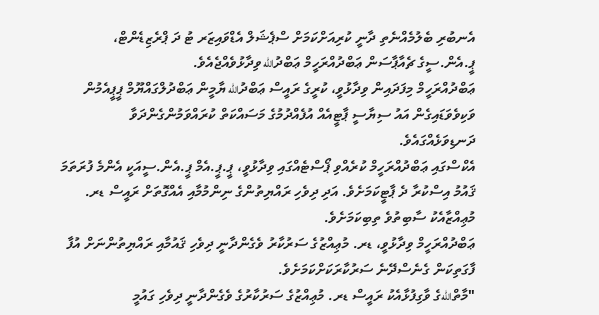އެނބުރި ބެލުމެއްނެތި ދާނީ ކުރިއަށްކަމަށް ސްޕެޝަލް އެޑްވައިޒަރ ޓު ދަ ޕްރެޒިޑެންޓް، ޕީ.އެން.ސީގެ ޗެއާޕާސަން ޢަބްދުއްރަހީމް ޢަބްދުالله ވިދާޅުވެއްޖެއެވެ.
ޢަބްދުއްރަހީމް މިފަދައިން ވިދާޅުވީ، ކުރީގެ ރައީސް ޢަބްދުالله ޔާމީން ޢަބްދުލްގައްޔޫމް ޕީޕީއެމުން ވަކިވެވަޑައިގެން އައު ސިޔާސީ ޕާޓީއެއް އުފެއްދުމުގެ މަސައްކަތް ކުރައްވަމުންގެންދަވާ ދަނޑިވަޅެއްގައެވެ.
އެކްސްގައި ޢަބްދުއްރަހީމް ކުރެއްވި ޕޯސްޓެއްގައި ވިދާޅުވީ، ޕީ.ޕީ.އެމް ޕީ.އެން.ސީއަކީ އެންމެ ފުރަތަމަ ޤައުމު އިސްކުރާ ދެ ޕާޓީކަމަށެވެ. އަދި ދިވެހި ރައްޔިތުންގެ ނިންމުމާއި އެއްގޮތަށް ރައީސް ޑރ. މުޢިއްޒާއެކު ސާބިތުވެ ތިބިކަމަށެވެ.
ޢަބްދުއްރަހީމް ވިދާޅުވީ، ޑރ. މުޢިއްޒުގެ ސަރުކާރު ވެގެންދާނީ ދިވެހި ޤައުމާއި ރައްޔިތުންނަށް އުފާ ފާގަތިކަން ގެނެސްދޭނެ ސަރުކާރަކަށްކަމަށެވެ.
"މާތްاللهގެ ވާގިފުޅާއެކު ރައީސް ޑރ. މުޢިއްޒުގެ ސަރުކާރުގެ ވެގެންދާނީ ދިވެހި ގައުމީ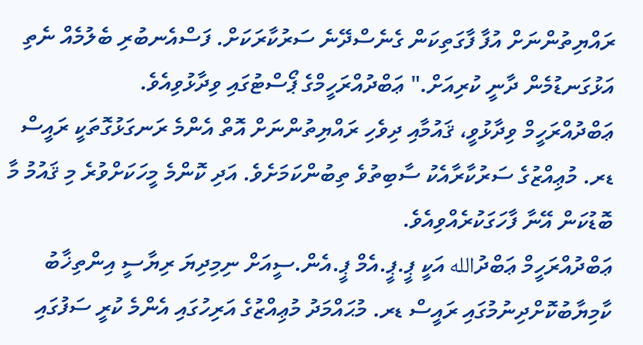ރައްޔިތުންނަށް އުފާ ފާގަތިކަން ގެނެސްދޭނެ ސަރުކާރަކަށް. ފަސްއެނބުރި ބެލުމެއް ނެތި އަޅުގަނޑުމެން ދާނީ ކުރިއަށް." ޢަބްދުއްރަހީމްގެ ޕޯސްޓުގައި ވިދާޅުވިއެވެ.
ޢަބްދުއްރަހީމް ވިދާޅުވީ، ޤައުމާއި ދިވެހި ރައްޔިތުންނަށް އޮތް އެންމެ ރަނގަޅުގޮތަކީ ރައީސް ޑރ. މުޢިއްޒުގެ ސަރުކާރާއެކު ސާބިތުވެ ތިބުންކަމަށެވެ. އަދި ކޮންމެ މީހަކަށްވުރެ މި ޤައުމު މާ ބޮޑުކަން އޭނާ ފާހަގަކުރެއްވިއެވެ.
ޢަބްދުއްރަހީމް ޢަބްދުالله އަކީ ޕީ.ޕީ.އެމް ޕީ.އެން.ސީއަށް ނިމިދިޔަ ރިޔާސީ އިންތިޚާބު ކާމިޔާބުކޮށްދިނުމުގައި ރައީސް ޑރ. މުޙައްމަދު މުޢިއްޒުގެ އަރިހުގައި އެންމެ ކުރީ ސަފުގައި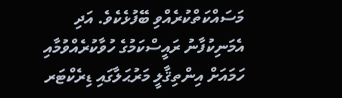މަސައްކަތްކުރެއްވި ބޭފުޅެކެވެ. އަދި އެމަނިކުފާނު ރައީސްކަމުގެ ހުވާކުރެއްވުމާއި ހަމައަށް އިންތިޤާލީ މަރުޙަލާގައި ޑިރެކްޓަރ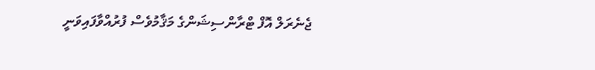ޖެނެރަލް އޮފް ޓްރާންސިޝަންގެ މަޤާމުވެސް ފުރުއްވާފައިވަނީ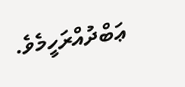ޢަބްދުއްރަހީމެވެ.